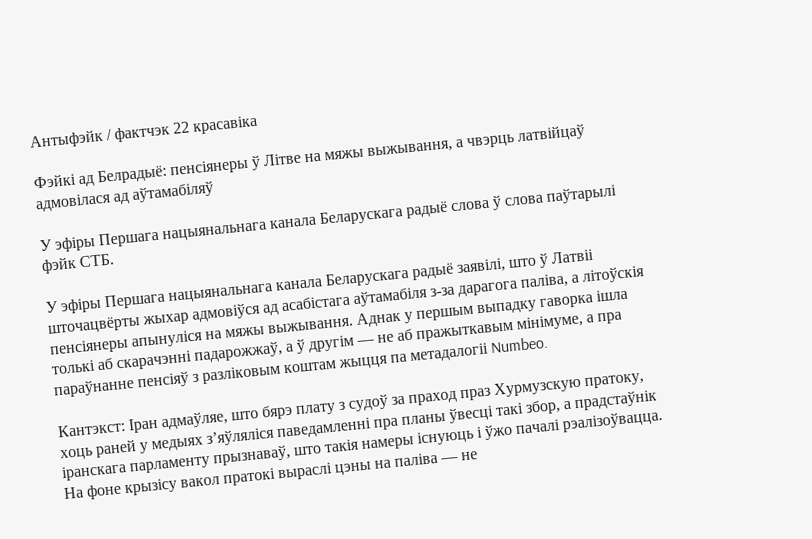Антыфэйк / фактчэк 22 красавіка

Фэйкі ад Белрадыё: пенсіянеры ў Літве на мяжы выжывання, а чвэрць латвійцаў адмовілася ад аўтамабіляў

У эфіры Першага нацыянальнага канала Беларускага радыё слова ў слова паўтарылі фэйк СТБ.

У эфіры Першага нацыянальнага канала Беларускага радыё заявілі, што ў Латвіі шточацвёрты жыхар адмовіўся ад асабістага аўтамабіля з-за дарагога паліва, а літоўскія пенсіянеры апынуліся на мяжы выжывання. Аднак у першым выпадку гаворка ішла толькі аб скарачэнні падарожжаў, а ў другім — не аб пражыткавым мінімуме, а пра параўнанне пенсіяў з разліковым коштам жыцця па метадалогіі Numbeo.

Кантэкст: Іран адмаўляе, што бярэ плату з судоў за праход праз Хурмузскую пратоку, хоць раней у медыях зʼяўляліся паведамленні пра планы ўвесці такі збор, а прадстаўнік іранскага парламенту прызнаваў, што такія намеры існуюць і ўжо пачалі рэалізоўвацца. На фоне крызісу вакол пратокі выраслі цэны на паліва — не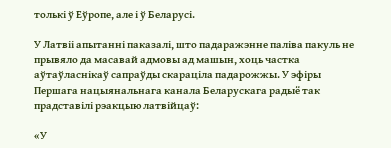толькі ў Еўропе, але і ў Беларусі.

У Латвіі апытанні паказалі, што падаражэнне паліва пакуль не прывяло да масавай адмовы ад машын, хоць частка аўтаўласнікаў сапраўды скараціла падарожжы. У эфіры Першага нацыянальнага канала Беларускага радыё так прадставілі рэакцыю латвійцаў:

«У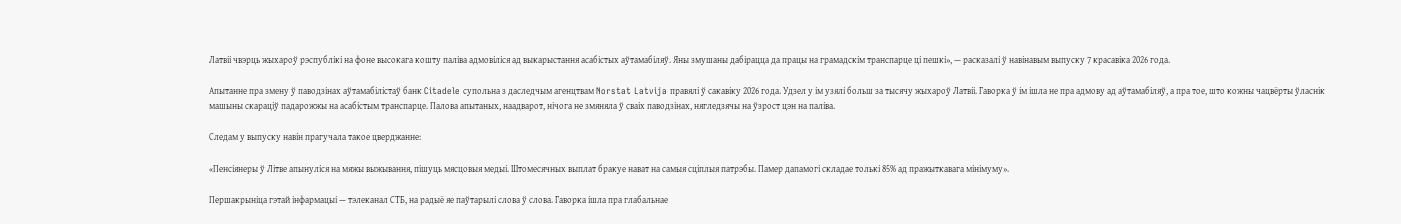Латвіі чвэрць жыхароў рэспублікі на фоне высокага кошту паліва адмовіліся ад выкарыстання асабістых аўтамабіляў. Яны змушаны дабірацца да працы на грамадскім транспарце ці пешкі», — расказалі ў навінавым выпуску 7 красавіка 2026 года.

Апытанне пра змену ў паводзінах аўтамабілістаў банк Citadele супольна з даследчым агенцтвам Norstat Latvija правялі ў сакавіку 2026 года. Удзел у ім узялі больш за тысячу жыхароў Латвіі. Гаворка ў ім ішла не пра адмову ад аўтамабіляў, а пра тое, што кожны чацвёрты ўласнік машыны скараціў падарожжы на асабістым транспарце. Палова апытаных, наадварот, нічога не змяняла ў сваіх паводзінах, нягледзячы на ўзрост цэн на паліва.

Следам у выпуску навін прагучала такое цверджанне:

«Пенсіянеры ў Літве апынуліся на мяжы выжывання, пішуць мясцовыя медыі. Штомесячных выплат бракуе нават на самыя сціплыя патрэбы. Памер дапамогі складае толькі 85% ад пражыткавага мінімуму».

Першакрыніца гэтай інфармацыі — тэлеканал СТБ, на радыё яе паўтарылі слова ў слова. Гаворка ішла пра глабальнае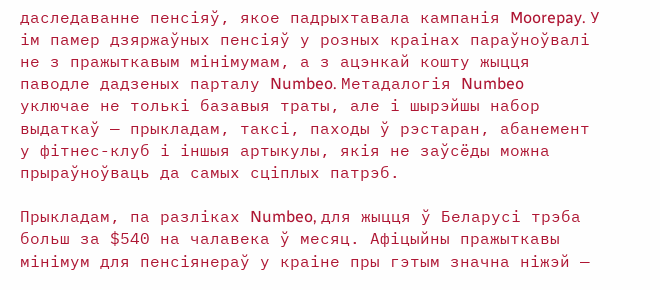даследаванне пенсіяў, якое падрыхтавала кампанія Moorepay. У ім памер дзяржаўных пенсіяў у розных краінах параўноўвалі не з пражыткавым мінімумам, а з ацэнкай кошту жыцця паводле дадзеных парталу Numbeo. Метадалогія Numbeo уключае не толькі базавыя траты, але і шырэйшы набор выдаткаў — прыкладам, таксі, паходы ў рэстаран, абанемент у фітнес-клуб і іншыя артыкулы, якія не заўсёды можна прыраўноўваць да самых сціплых патрэб.

Прыкладам, па разліках Numbeo, для жыцця ў Беларусі трэба больш за $540 на чалавека ў месяц. Афіцыйны пражыткавы мінімум для пенсіянераў у краіне пры гэтым значна ніжэй —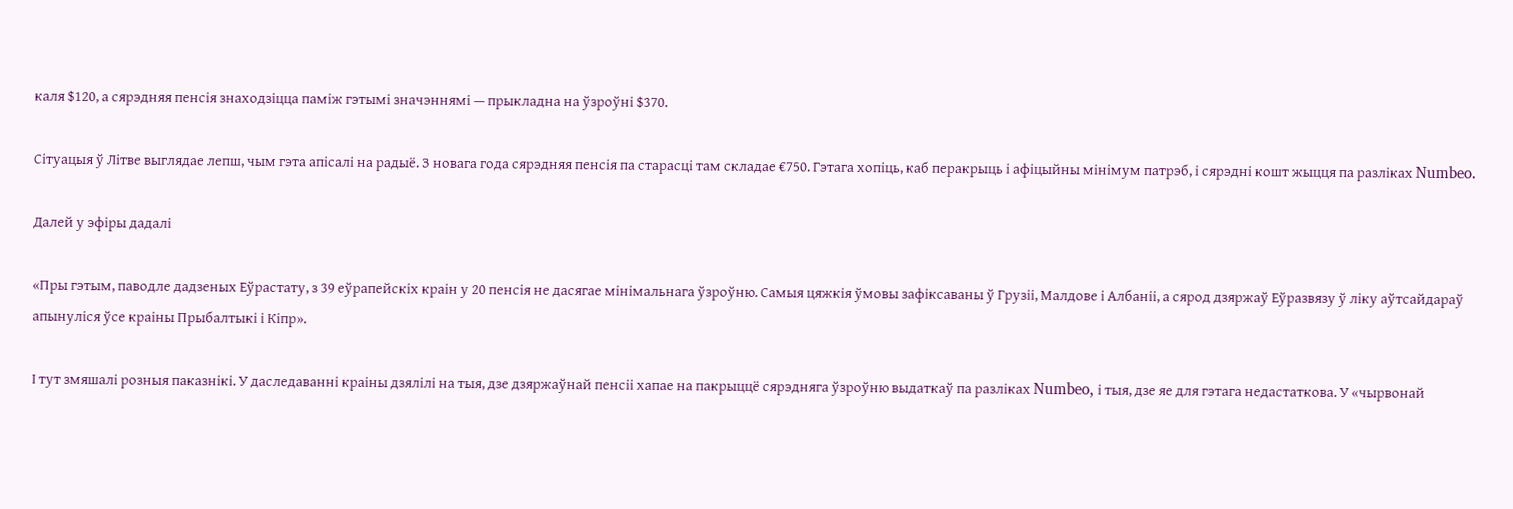каля $120, а сярэдняя пенсія знаходзіцца паміж гэтымі значэннямі — прыкладна на ўзроўні $370.

Сітуацыя ў Літве выглядае лепш, чым гэта апісалі на радыё. З новага года сярэдняя пенсія па старасці там складае €750. Гэтага хопіць, каб перакрыць і афіцыйны мінімум патрэб, і сярэдні кошт жыцця па разліках Numbeo.

Далей у эфіры дадалі

«Пры гэтым, паводле дадзеных Еўрастату, з 39 еўрапейскіх краін у 20 пенсія не дасягае мінімальнага ўзроўню. Самыя цяжкія ўмовы зафіксаваны ў Грузіі, Малдове і Албаніі, а сярод дзяржаў Еўразвязу ў ліку аўтсайдараў апынуліся ўсе краіны Прыбалтыкі і Кіпр».

І тут змяшалі розныя паказнікі. У даследаванні краіны дзялілі на тыя, дзе дзяржаўнай пенсіі хапае на пакрыццё сярэдняга ўзроўню выдаткаў па разліках Numbeo, і тыя, дзе яе для гэтага недастаткова. У «чырвонай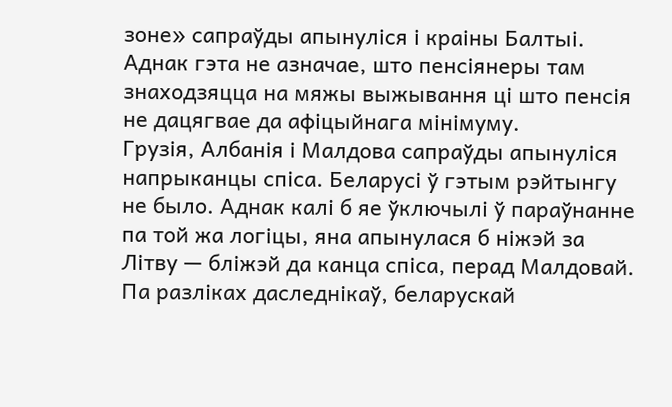зоне» сапраўды апынуліся і краіны Балтыі. Аднак гэта не азначае, што пенсіянеры там знаходзяцца на мяжы выжывання ці што пенсія не дацягвае да афіцыйнага мінімуму.
Грузія, Албанія і Малдова сапраўды апынуліся напрыканцы спіса. Беларусі ў гэтым рэйтынгу не было. Аднак калі б яе ўключылі ў параўнанне па той жа логіцы, яна апынулася б ніжэй за Літву — бліжэй да канца спіса, перад Малдовай. Па разліках даследнікаў, беларускай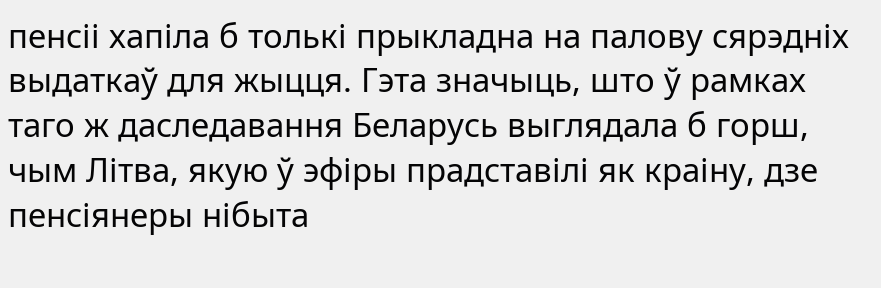пенсіі хапіла б толькі прыкладна на палову сярэдніх выдаткаў для жыцця. Гэта значыць, што ў рамках таго ж даследавання Беларусь выглядала б горш, чым Літва, якую ў эфіры прадставілі як краіну, дзе пенсіянеры нібыта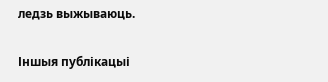ледзь выжываюць.

Іншыя публікацыі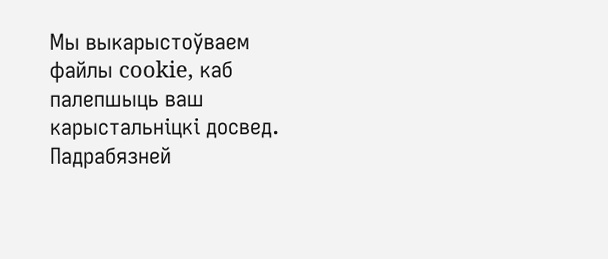Мы выкарыстоўваем файлы cookie, каб палепшыць ваш карыстальніцкі досвед. Падрабязней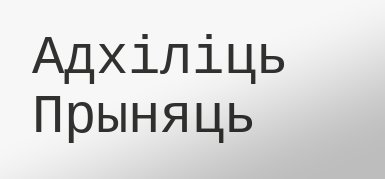Адхіліць Прыняць